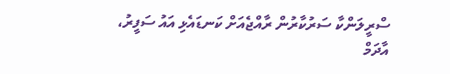ސްރީލަންކާ ސަރުކާރުން ރާއްޖެއަށް ކަނޑައެޅި އައު ސަފީރު، އާދަމް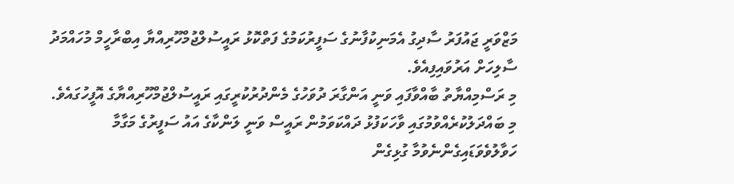މަޒްވަރީ ޖައުފަރު ސާދިގު އެމަނިކުފާނުގެ ސަފީރުކަމުގެ ފަތްކޮޅު ރައީސުލްޖުމްހޫރިއްޔާ އިބްރާހީމް މުހައްމަދު ސާލިހަށް އަރުވައިފިއެވެ.
މި ރަސްމިއްޔާތު ބާއްވާފައި ވަނީ އަންގާރަ ދުވަހުގެ މެންދުރުކުރީގައި ރައީސުލްޖުމްހޫރިއްޔާގެ އޮފީހުގައެވެ.
މި ބައްދަލުކުރެއްވުމުގައި ވާހަކަފުޅު ދައްކަވަމުން ރައީސް ވަނީ ލަންކާގެ އައު ސަފީރުގެ މަގާމާ ހަވާލުވެވަޑައިގެންނެވުމާ ގުޅިގެން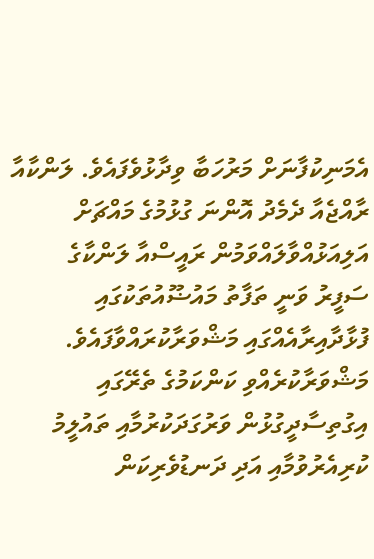އެމަނިކުފާނަށް މަރުހަބާ ވިދާޅުވެފައެވެ. ލަންކާއާ ރާއްޖެއާ ދެމެދު އޮންނަ ގުޅުމުގެ މައްޗަށް އަލިއަޅުއްވާލައްވަމުން ރައީސްއާ ލަންކާގެ ސަފީރު ވަނީ ތަފާތު މައުޟޫއުތަކުގައި ފުޅާދާއިރާއެއްގައި މަޝްވަރާކުރައްވާފައެވެ. މަޝްވަރާކުރެއްވި ކަންކަމުގެ ތެރޭގައި އިގުތިސާދީގުޅުން ވަރުގަދަކުރުމާއި ތައުލީމު ކުރިއެރުވުމާއި އަދި ދަނޑުވެރިކަން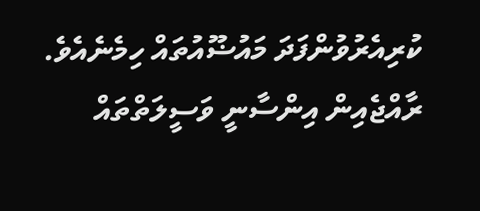ކުރިއެރުވުންފަދަ މައުޟޫއުތައް ހިމެނެއެވެ.
ރާއްޖެއިން އިންސާނީ ވަސީލަތްތައް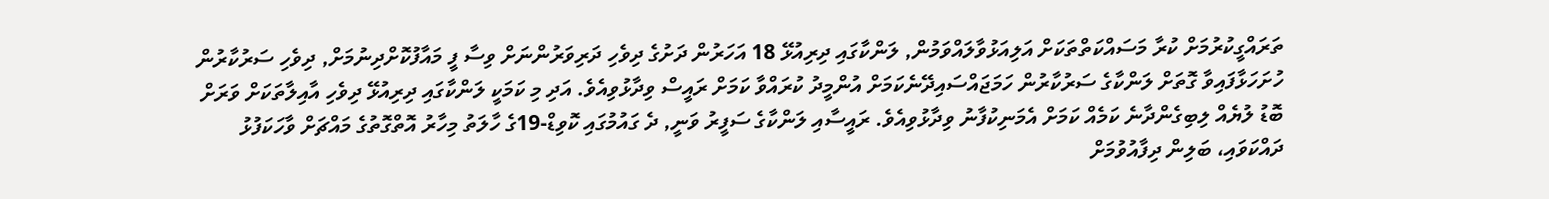ތަރައްގީކުރުމަށް ކުރާ މަސައްކަތްތަކަށް އަލިއަޅުވާލައްވަމުން, ލަންކާގައި ދިރިއުޅޭ 18 އަހަރުން ދަށުގެ ދިވެހި ދަރިވަރުންނަށް ވިސާ ފީ މައާފުކޮށްދިނުމަށް, ދިވެހި ސަރުކާރުން ހުށަހަޅާފައިވާ ގޮތަށް ލަންކާގެ ސަރުކާރުން ހަމަޖައްސައިދޭނެކަމަށް އުންމީދު ކުރައްވާ ކަމަށް ރައީސް ވިދާޅުވިއެވެ. އަދި މި ކަމަކީ ލަންކާގައި ދިރިއުޅޭ ދިވެހި އާއިލާތަކަށް ވަރަށް ބޮޑު ލުޔެއް ލިބިގެންދާނެ ކަމެއް ކަމަށް އެމަނިކުފާނު ވިދާޅުވިއެވެ. ރައީސާއި ލަންކާގެ ސަފީރު ވަނީ, ދެ ގައުމުގައި ކޮވިޑް-19ގެ ހާލަތު މިހާރު އޮތްގޮތުގެ މައްޗަށް ވާހަކަފުޅު ދައްކަވައި، ބަލިން ދިފާއުވުމަށް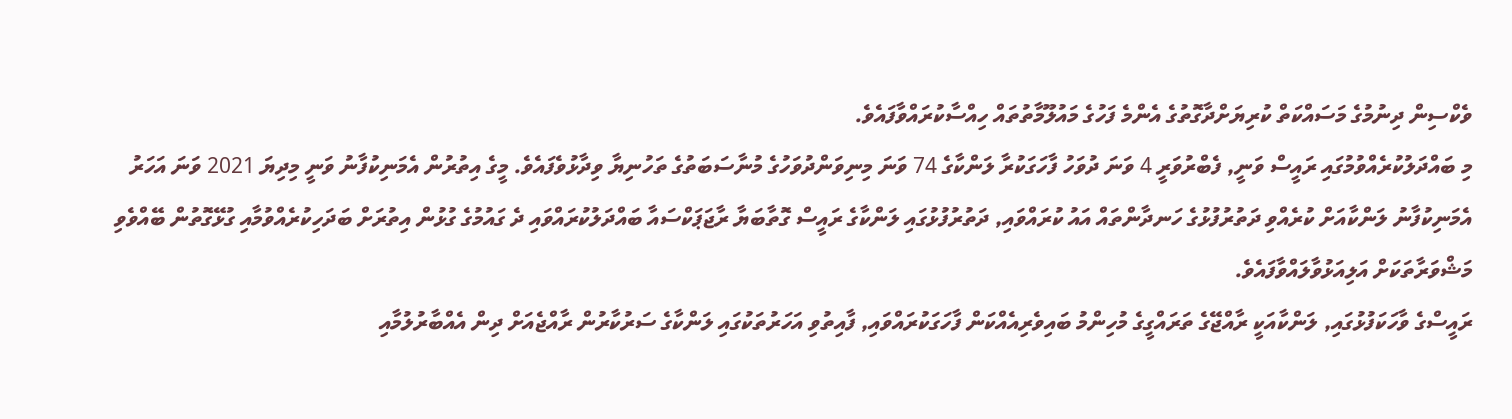ވެކްސިން ދިނުމުގެ މަސައްކަތް ކުރިޔަށްދާގޮތުގެ އެންމެ ފަހުގެ މައުލޫމާތުތައް ހިއްސާކުރައްވާފައެވެ.
މި ބައްދަލުކުރެއްވުމުގައި ރައީސް ވަނީ, ފެބްރުވަރީ 4 ވަނަ ދުވަހު ފާހަގަކުރާ ލަންކާގެ 74 ވަނަ މިނިވަންދުވަހުގެ މުނާސަބަތުގެ ތަހުނިޔާ ވިދާޅުވެފައެވެ. މީގެ އިތުރުން އެމަނިކުފާނު ވަނީ މިދިޔަ 2021 ވަނަ އަހަރު އެމަނިކުފާނު ލަންކާއަށް ކުރެއްވި ދަތުރުފުޅުގެ ހަނދާންތައް އައު ކުރައްވައި, ދަތުރުފުޅުގައި ލަންކާގެ ރައީސް ގޮތާބަޔާ ރާޖަޕަކްސައާ ބައްދަލުކުރައްވައި ދެ ގައުމުގެ ގުޅުން އިތުރަށް ބަދަހިކުރެއްވުމާއި ގުޅޭގޮތުން ބޭއްވެވި މަޝްވަރާތަކަށް އަލިއަޅުވާލައްވާފައެވެ.
ރައީސްގެ ވާހަކަފުޅުގައި, ލަންކާއަކީ ރާއްޖޭގެ ތަރައްގީގެ މުހިންމު ބައިވެރިއެއްކަން ފާހަގަކުރައްވައި, ފާއިތުވި އަހަރުތަކުގައި ލަންކާގެ ސަރުކާރުން ރާއްޖެއަށް ދިން އެއްބާރުލުމާއި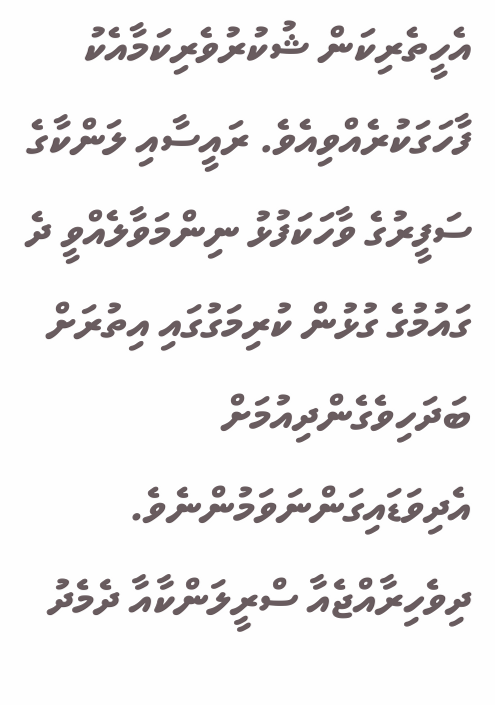އެހީތެރިކަން ޝުކުރުވެރިކަމާއެކު ފާހަގަކުރެއްވިއެވެ. ރައީސާއި ލަންކާގެ ސަފީރުގެ ވާހަކަފުޅު ނިންމަވާލެއްވީ ދެ ގައުމުގެ ގުޅުން ކުރިމަގުގައި އިތުރަށް ބަދަހިވެގެންދިއުމަށް އެދިވަޑައިގަންނަވަމުންނެވެ.
ދިވެހިރާއްޖެއާ ސްރީލަންކާއާ ދެމެދު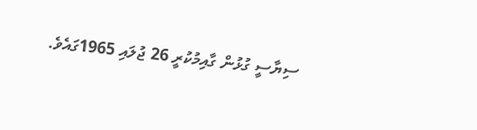ސިޔާސީ ގުޅުން ގާއިމުކުރީ 26 ޖުލައި 1965ގައެވެ.